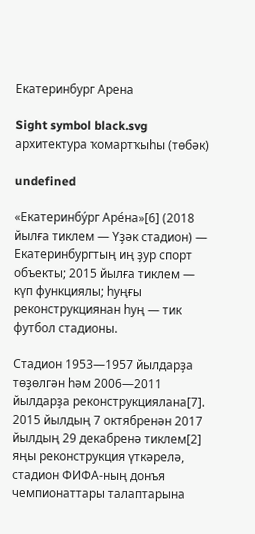Екатеринбург Арена

Sight symbol black.svg архитектура ҡомартҡыһы (төбәк)

undefined

«Екатеринбу́рг Аре́на»[6] (2018 йылға тиклем — Үҙәк стадион) — Екатеринбургтың иң ҙур спорт объекты; 2015 йылға тиклем — күп функциялы; һуңғы реконструкциянан һуң — тик футбол стадионы.

Стадион 1953—1957 йылдарҙа төҙөлгән һәм 2006—2011 йылдарҙа реконструкциялана[7]. 2015 йылдың 7 октябренән 2017 йылдың 29 декабренә тиклем[2] яңы реконструкция үткәрелә, стадион ФИФА-ның донъя чемпионаттары талаптарына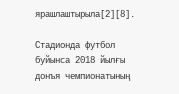ярашлаштырыла[2][8].

Стадионда футбол буйынса 2018 йылғы донъя чемпионатының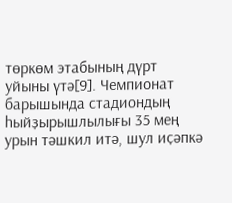төркөм этабының дүрт уйыны үтә[9]. Чемпионат барышында стадиондың һыйҙырышлылығы 35 мең урын тәшкил итә, шул иҫәпкә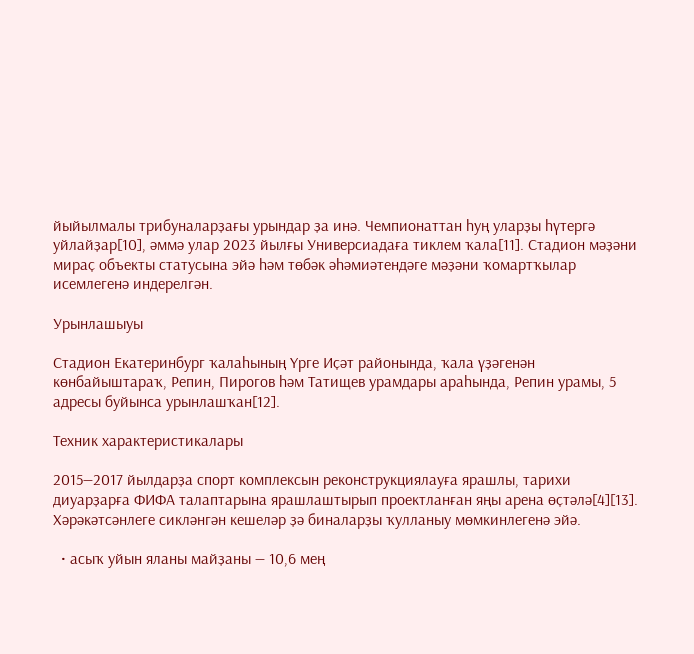йыйылмалы трибуналарҙағы урындар ҙа инә. Чемпионаттан һуң уларҙы һүтергә уйлайҙар[10], әммә улар 2023 йылғы Универсиадаға тиклем ҡала[11]. Стадион мәҙәни мираҫ объекты статусына эйә һәм төбәк әһәмиәтендәге мәҙәни ҡомартҡылар исемлегенә индерелгән.

Урынлашыуы

Стадион Екатеринбург ҡалаһының Үрге Иҫәт районында, ҡала үҙәгенән көнбайыштараҡ, Репин, Пирогов һәм Татищев урамдары араһында, Репин урамы, 5 адресы буйынса урынлашҡан[12].

Техник характеристикалары

2015—2017 йылдарҙа спорт комплексын реконструкциялауға ярашлы, тарихи диуарҙарға ФИФА талаптарына ярашлаштырып проектланған яңы арена өҫтәлә[4][13]. Хәрәкәтсәнлеге сикләнгән кешеләр ҙә биналарҙы ҡулланыу мөмкинлегенә эйә.

  • асыҡ уйын яланы майҙаны — 10,6 мең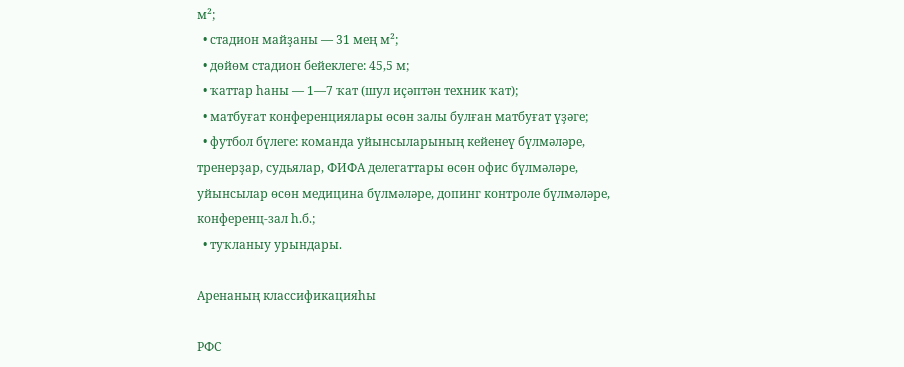м²;
  • стадион майҙаны — 31 мең м²;
  • дөйөм стадион бейеклеге: 45,5 м;
  • ҡаттар һаны — 1—7 ҡат (шул иҫәптән техник ҡат);
  • матбуғат конференциялары өсөн залы булған матбуғат үҙәге;
  • футбол бүлеге: команда уйынсыларының кейенеү бүлмәләре, тренерҙар, судьялар, ФИФА делегаттары өсөн офис бүлмәләре, уйынсылар өсөн медицина бүлмәләре, допинг контроле бүлмәләре, конференц-зал һ.б.;
  • туҡланыу урындары.

Аренаның классификацияһы

РФС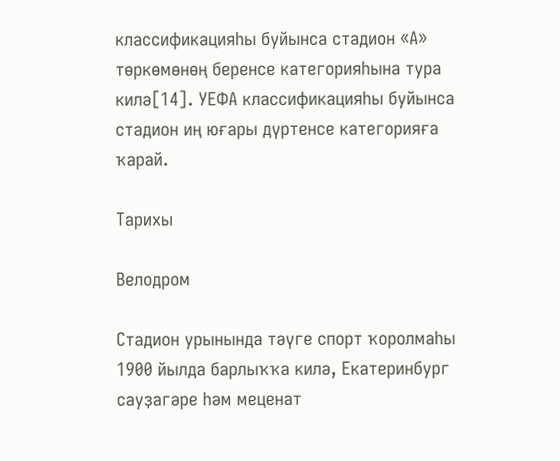классификацияһы буйынса стадион «А» төркөмөнөң беренсе категорияһына тура килә[14]. УЕФА классификацияһы буйынса стадион иң юғары дүртенсе категорияға ҡарай.

Тарихы

Велодром

Стадион урынында тәүге спорт ҡоролмаһы 1900 йылда барлыҡҡа килә, Екатеринбург сауҙагәре һәм меценат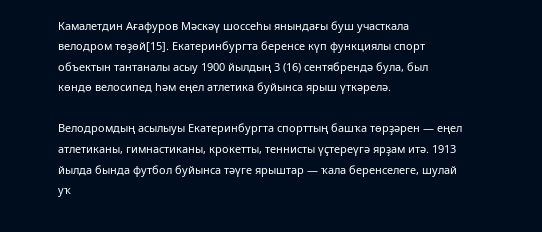Камалетдин Ағафуров Мәскәү шоссеһы янындағы буш участкала велодром төҙөй[15]. Екатеринбургта беренсе күп функциялы спорт объектын тантаналы асыу 1900 йылдың 3 (16) сентябрендә була, был көндө велосипед һәм еңел атлетика буйынса ярыш үткәрелә.

Велодромдың асылыуы Екатеринбургта спорттың башҡа төрҙәрен — еңел атлетиканы, гимнастиканы, крокетты, теннисты үҫтереүгә ярҙам итә. 1913 йылда бында футбол буйынса тәүге ярыштар — ҡала беренселеге, шулай уҡ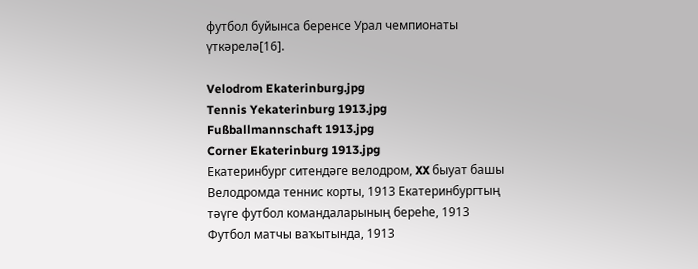футбол буйынса беренсе Урал чемпионаты үткәрелә[16].

Velodrom Ekaterinburg.jpg
Tennis Yekaterinburg 1913.jpg
Fußballmannschaft 1913.jpg
Corner Ekaterinburg 1913.jpg
Екатеринбург ситендәге велодром, XX быуат башы Велодромда теннис корты, 1913 Екатеринбургтың тәүге футбол командаларының береһе, 1913 Футбол матчы ваҡытында, 1913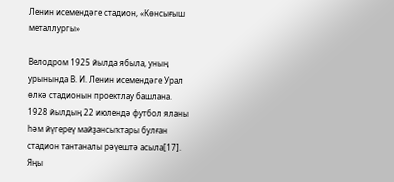Ленин исемендәге стадион, «Көнсығыш металлургы»

Велодром 1925 йылда ябыла, уның урынында В. И. Ленин исемендәге Урал өлкә стадионын проектлау башлана. 1928 йылдың 22 июлендә футбол яланы һәм йүгереү майҙансыҡтары булған стадион тантаналы рәүештә асыла[17]. Яңы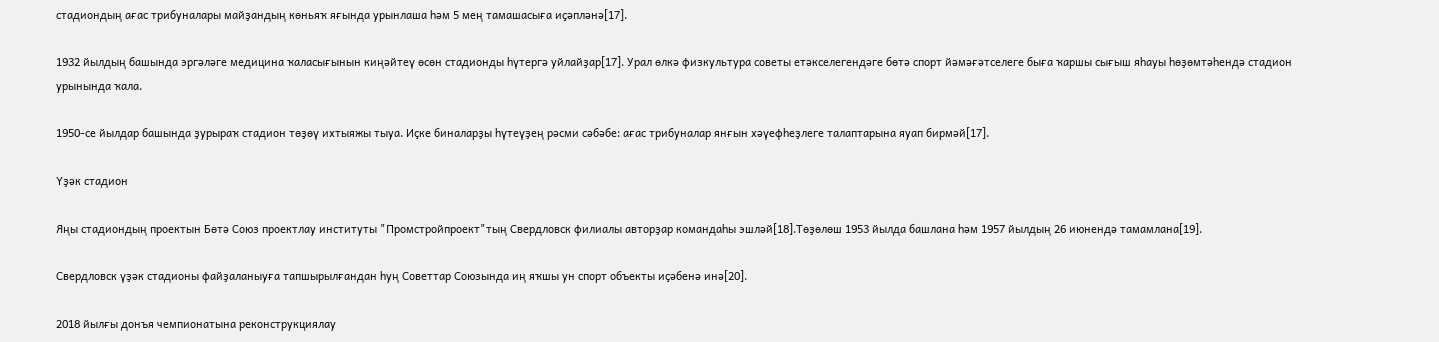стадиондың ағас трибуналары майҙандың көньяҡ яғында урынлаша һәм 5 мең тамашасыға иҫәпләнә[17].

1932 йылдың башында эргәләге медицина ҡаласығынын киңәйтеү өсөн стадионды һүтергә уйлайҙар[17]. Урал өлкә физкультура советы етәкселегендәге бөтә спорт йәмәғәтселеге быға ҡаршы сығыш яһауы һөҙөмтәһендә стадион урынында ҡала.

1950-се йылдар башында ҙурыраҡ стадион төҙөү ихтыяжы тыуа. Иҫке биналарҙы һүтеүҙең рәсми сәбәбе: ағас трибуналар янғын хәүефһеҙлеге талаптарына яуап бирмәй[17].

Үҙәк стадион

Яңы стадиондың проектын Бөтә Союз проектлау институты "Промстройпроект"тың Свердловск филиалы авторҙар командаһы эшләй[18].Төҙөлөш 1953 йылда башлана һәм 1957 йылдың 26 июнендә тамамлана[19].

Свердловск үҙәк стадионы файҙаланыуға тапшырылғандан һуң Советтар Союзында иң яҡшы ун спорт объекты иҫәбенә инә[20].

2018 йылғы донъя чемпионатына реконструкциялау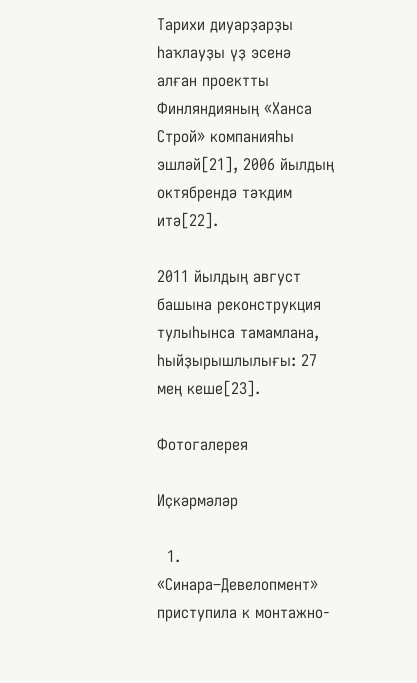Тарихи диуарҙарҙы һаҡлауҙы үҙ эсенә алған проектты Финляндияның «Ханса Строй» компанияһы эшләй[21], 2006 йылдың октябрендә тәҡдим итә[22].

2011 йылдың август башына реконструкция тулыһынса тамамлана, һыйҙырышлылығы: 27 мең кеше[23].

Фотогалерея

Иҫкәрмәләр

  1. «Синара–Девелопмент» приступила к монтажно-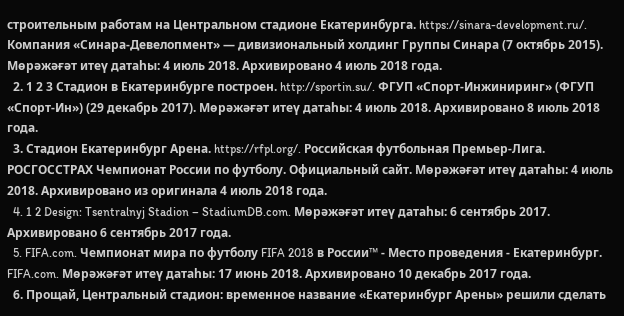строительным работам на Центральном стадионе Екатеринбурга. https://sinara-development.ru/. Компания «Синара-Девелопмент» — дивизиональный холдинг Группы Синара (7 октябрь 2015). Мөрәжәғәт итеү датаһы: 4 июль 2018. Архивировано 4 июль 2018 года.
  2. 1 2 3 Стадион в Екатеринбурге построен. http://sportin.su/. ФГУП «Спорт-Инжиниринг» (ФГУП «Спорт-Ин») (29 декабрь 2017). Мөрәжәғәт итеү датаһы: 4 июль 2018. Архивировано 8 июль 2018 года.
  3. Стадион Екатеринбург Арена. https://rfpl.org/. Российская футбольная Премьер-Лига. РОСГОССТРАХ Чемпионат России по футболу. Официальный сайт. Мөрәжәғәт итеү датаһы: 4 июль 2018. Архивировано из оригинала 4 июль 2018 года.
  4. 1 2 Design: Tsentralnyj Stadion – StadiumDB.com. Мөрәжәғәт итеү датаһы: 6 сентябрь 2017. Архивировано 6 сентябрь 2017 года.
  5. FIFA.com. Чемпионат мира по футболу FIFA 2018 в России™ - Место проведения - Екатеринбург. FIFA.com. Мөрәжәғәт итеү датаһы: 17 июнь 2018. Архивировано 10 декабрь 2017 года.
  6. Прощай, Центральный стадион: временное название «Екатеринбург Арены» решили сделать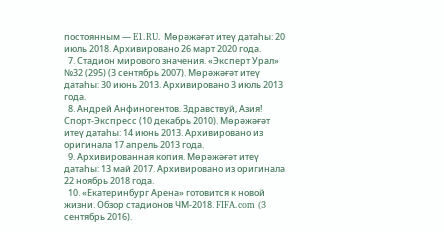постоянным — E1.RU. Мөрәжәғәт итеү датаһы: 20 июль 2018. Архивировано 26 март 2020 года.
  7. Стадион мирового значения. «Эксперт Урал» №32 (295) (3 сентябрь 2007). Мөрәжәғәт итеү датаһы: 30 июнь 2013. Архивировано 3 июль 2013 года.
  8. Андрей Анфиногентов. Здравствуй, Азия! Спорт-Экспресс (10 декабрь 2010). Мөрәжәғәт итеү датаһы: 14 июнь 2013. Архивировано из оригинала 17 апрель 2013 года.
  9. Архивированная копия. Мөрәжәғәт итеү датаһы: 13 май 2017. Архивировано из оригинала 22 ноябрь 2018 года.
  10. «Екатеринбург Арена» готовится к новой жизни. Обзор стадионов ЧМ-2018. FIFA.com (3 сентябрь 2016).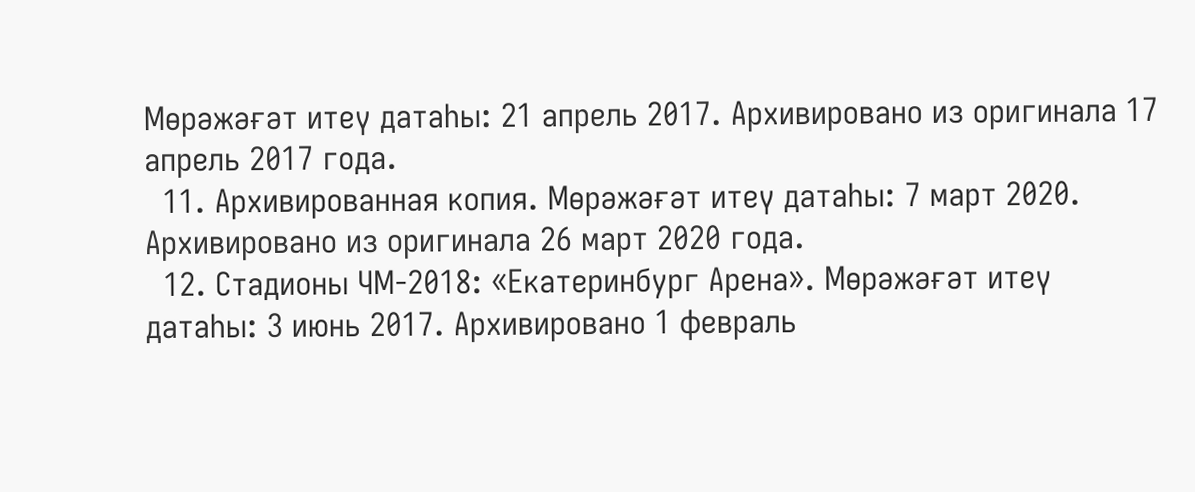Мөрәжәғәт итеү датаһы: 21 апрель 2017. Архивировано из оригинала 17 апрель 2017 года.
  11. Архивированная копия. Мөрәжәғәт итеү датаһы: 7 март 2020. Архивировано из оригинала 26 март 2020 года.
  12. Стадионы ЧМ-2018: «Екатеринбург Арена». Мөрәжәғәт итеү датаһы: 3 июнь 2017. Архивировано 1 февраль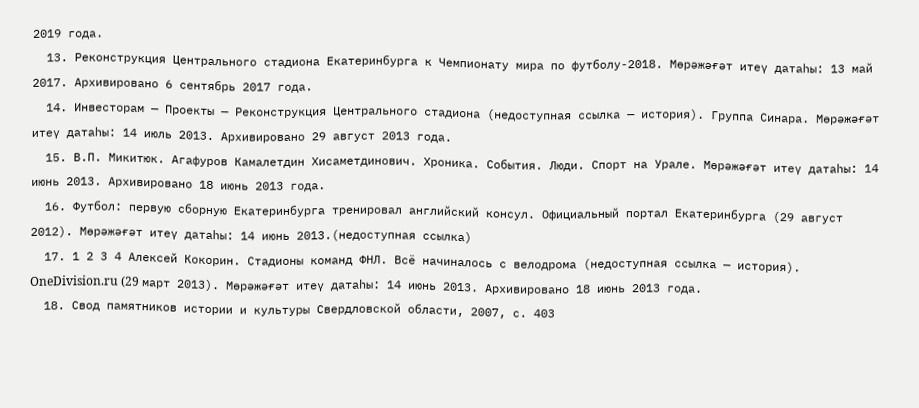2019 года.
  13. Реконструкция Центрального стадиона Екатеринбурга к Чемпионату мира по футболу-2018. Мөрәжәғәт итеү датаһы: 13 май 2017. Архивировано 6 сентябрь 2017 года.
  14. Инвесторам — Проекты — Реконструкция Центрального стадиона (недоступная ссылка — история). Группа Синара. Мөрәжәғәт итеү датаһы: 14 июль 2013. Архивировано 29 август 2013 года.
  15. В.П. Микитюк. Агафуров Камалетдин Хисаметдинович. Хроника. События. Люди. Спорт на Урале. Мөрәжәғәт итеү датаһы: 14 июнь 2013. Архивировано 18 июнь 2013 года.
  16. Футбол: первую сборную Екатеринбурга тренировал английский консул. Официальный портал Екатеринбурга (29 август 2012). Мөрәжәғәт итеү датаһы: 14 июнь 2013.(недоступная ссылка)
  17. 1 2 3 4 Алексей Кокорин. Стадионы команд ФНЛ. Всё начиналось с велодрома (недоступная ссылка — история). OneDivision.ru (29 март 2013). Мөрәжәғәт итеү датаһы: 14 июнь 2013. Архивировано 18 июнь 2013 года.
  18. Свод памятников истории и культуры Свердловской области, 2007, с. 403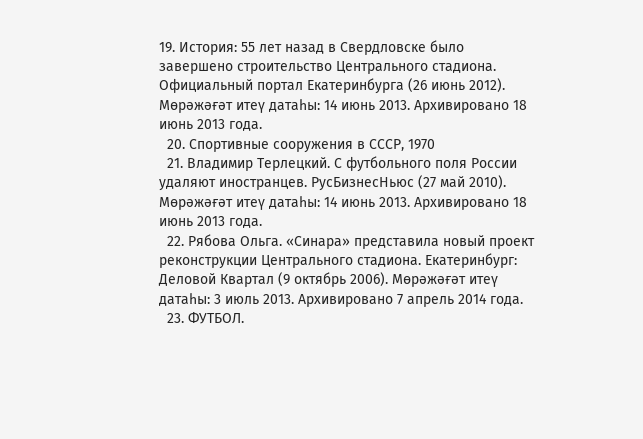19. История: 55 лет назад в Свердловске было завершено строительство Центрального стадиона. Официальный портал Екатеринбурга (26 июнь 2012). Мөрәжәғәт итеү датаһы: 14 июнь 2013. Архивировано 18 июнь 2013 года.
  20. Спортивные сооружения в СССР, 1970
  21. Владимир Терлецкий. С футбольного поля России удаляют иностранцев. РусБизнесНьюс (27 май 2010). Мөрәжәғәт итеү датаһы: 14 июнь 2013. Архивировано 18 июнь 2013 года.
  22. Рябова Ольга. «Синара» представила новый проект реконструкции Центрального стадиона. Екатеринбург: Деловой Квартал (9 октябрь 2006). Мөрәжәғәт итеү датаһы: 3 июль 2013. Архивировано 7 апрель 2014 года.
  23. ФУТБОЛ.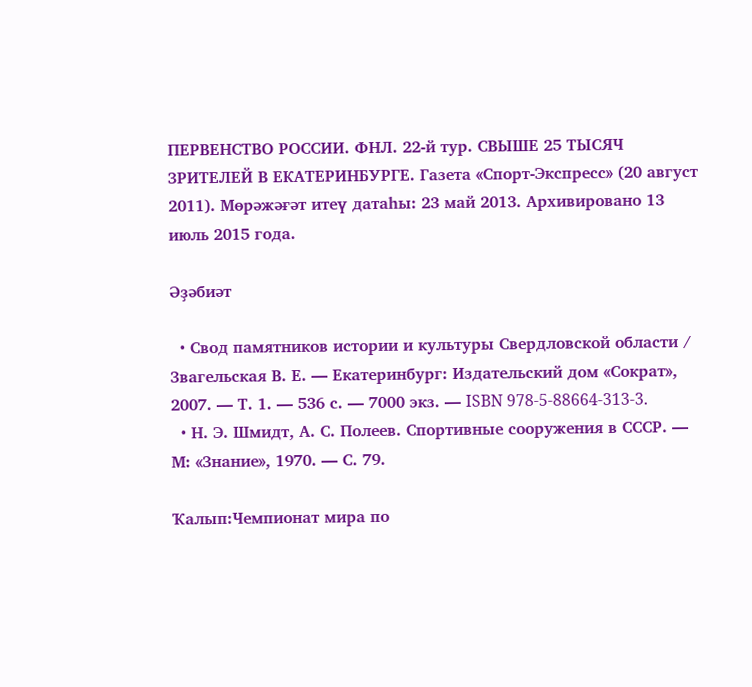ПЕРВЕНСТВО РОССИИ. ФНЛ. 22-й тур. СВЫШЕ 25 ТЫСЯЧ ЗРИТЕЛЕЙ В ЕКАТЕРИНБУРГЕ. Газета «Спорт-Экспресс» (20 август 2011). Мөрәжәғәт итеү датаһы: 23 май 2013. Архивировано 13 июль 2015 года.

Әҙәбиәт

  • Свод памятников истории и культуры Свердловской области / Звагельская В. Е. — Екатеринбург: Издательский дом «Сократ», 2007. — Т. 1. — 536 с. — 7000 экз. — ISBN 978-5-88664-313-3.
  • Н. Э. Шмидт, А. С. Полеев. Спортивные сооружения в СССР. — М: «Знание», 1970. — С. 79.

Ҡалып:Чемпионат мира по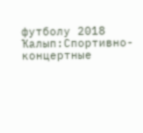футболу 2018 Ҡалып:Спортивно-концертные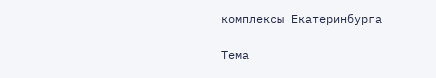комплексы Екатеринбурга

Тема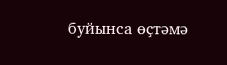буйынса өҫтәмә